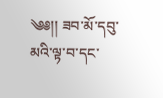༄༅།། ཟབ་མོ་དབུ་མའི་ལྟ་བ་དང་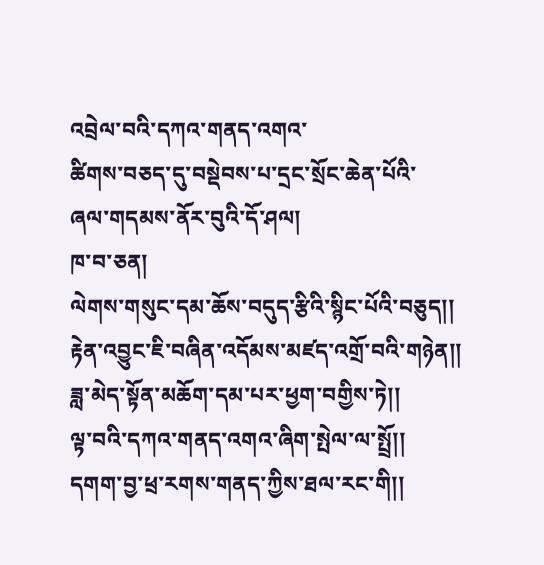འབྲེལ་བའི་དཀའ་གནད་འགའ་
ཚིགས་བཅད་དུ་བསྡེབས་པ་དྲང་སྲོང་ཆེན་པོའི་
ཞལ་གདམས་ནོར་བུའི་དོ་ཤལ།
ཁ་བ་ཅན།
ལེགས་གསུང་དམ་ཆོས་བདུད་རྩིའི་སྙིང་པོའི་བཅུད།།
རྟེན་འབྱུང་ཇི་བཞིན་འདོམས་མཛད་འགྲོ་བའི་གཉེན།།
ཟླ་མེད་སྟོན་མཆོག་དམ་པར་ཕྱག་བགྱིས་ཏེ།།
ལྟ་བའི་དཀའ་གནད་འགའ་ཞིག་སྤེལ་ལ་སྤྲོ།།
དགག་བྱ་ཕྲ་རགས་གནད་ཀྱིས་ཐལ་རང་གི།།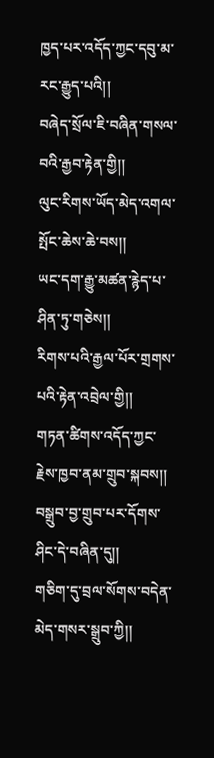ཁྱད་པར་འདོད་ཀྱང་དབུ་མ་རང་རྒྱུད་པའི།།
བཞེད་སྲོལ་ཇི་བཞིན་གསལ་བའི་རྒྱབ་རྟེན་གྱི།།
ལུང་རིགས་ཡོད་མེད་འགལ་སྤོང་ཆེས་ཆེ་བས།།
ཡང་དག་རྒྱུ་མཚན་རྙེད་པ་ཤིན་ཏུ་གཅེས།།
རིགས་པའི་རྒྱལ་པོར་གྲགས་པའི་རྟེན་འབྲེལ་གྱི།།
གཏན་ཚིགས་འདོད་ཀྱང་རྗེས་ཁྱབ་ནམ་གྲུབ་སྐབས།།
བསྒྲུབ་བྱ་གྲུབ་པར་དོགས་ཤིང་དེ་བཞིན་དུ།།
གཅིག་དུ་བྲལ་སོགས་བདེན་མེད་གསར་སྒྲུབ་ཀྱི།།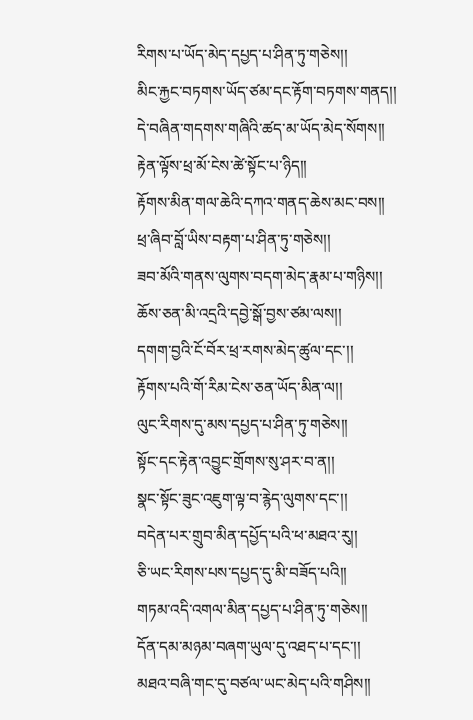རིགས་པ་ཡོད་མེད་དཔྱད་པ་ཤིན་ཏུ་གཅེས།།
མིང་རྐྱང་བཏགས་ཡོད་ཙམ་དང་རྟོག་བཏགས་གནད།།
དེ་བཞིན་གདགས་གཞིའི་ཚད་མ་ཡོད་མེད་སོགས།།
རྟེན་ལྟོས་ཕྲ་མོ་ངེས་ཚེ་སྟོང་པ་ཉིད།།
རྟོགས་མིན་གལ་ཆེའི་དཀའ་གནད་ཆེས་མང་བས།།
ཕྲ་ཞིབ་བློ་ཡིས་བརྟག་པ་ཤིན་ཏུ་གཅེས།།
ཟབ་མོའི་གནས་ལུགས་བདག་མེད་རྣམ་པ་གཉིས།།
ཆོས་ཅན་མི་འདྲའི་དབྱེ་སྒོ་བྱས་ཙམ་ལས།།
དགག་བྱའི་ངོ་བོར་ཕྲ་རགས་མེད་ཚུལ་དང་།།
རྟོགས་པའི་གོ་རིམ་ངེས་ཅན་ཡོད་མིན་ལ།།
ལུང་རིགས་དུ་མས་དཔྱད་པ་ཤིན་ཏུ་གཅེས།།
སྟོང་དང་རྟེན་འབྱུང་གྲོགས་སུ་ཤར་བ་ན།།
སྣང་སྟོང་ཟུང་འཇུག་ལྟ་བ་རྙེད་ལུགས་དང་།།
བདེན་པར་གྲུབ་མིན་དཔྱོད་པའི་ཕ་མཐའ་རུ།།
ཅི་ཡང་རིགས་པས་དཔྱད་དུ་མི་བཟོད་པའི།།
གཏམ་འདི་འགལ་མིན་དཔྱད་པ་ཤིན་ཏུ་གཅེས།།
དོན་དམ་མཉམ་བཞག་ཡུལ་དུ་འཐད་པ་དང་།།
མཐའ་བཞི་གང་དུ་བཙལ་ཡང་མེད་པའི་གཤིས།།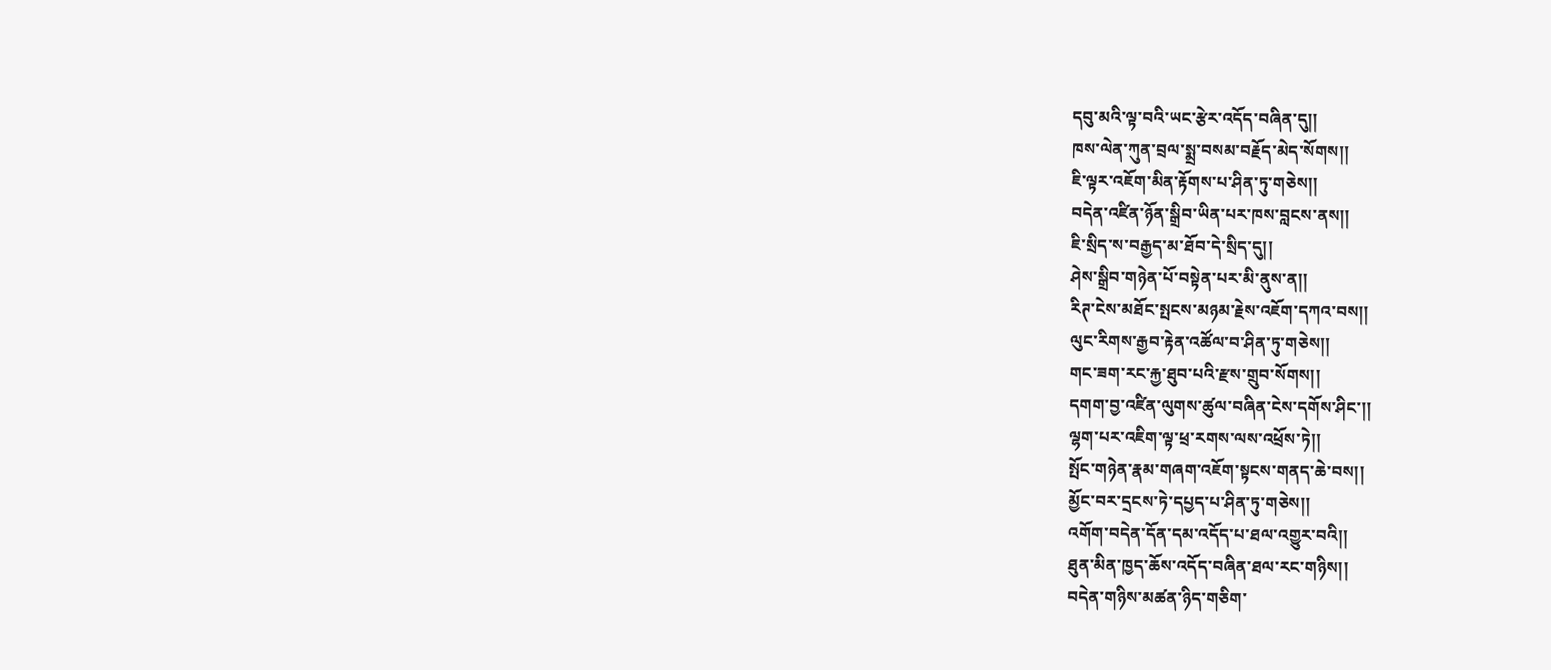དབུ་མའི་ལྟ་བའི་ཡང་རྩེར་འདོད་བཞིན་དུ།།
ཁས་ལེན་ཀུན་བྲལ་སྨྲ་བསམ་བརྗོད་མེད་སོགས།།
ཇི་ལྟར་འཇོག་མིན་རྟོགས་པ་ཤིན་ཏུ་གཅེས།།
བདེན་འཛིན་ཉོན་སྒྲིབ་ཡིན་པར་ཁས་བླངས་ནས།།
ཇི་སྲིད་ས་བརྒྱད་མ་ཐོབ་དེ་སྲིད་དུ།།
ཤེས་སྒྲིབ་གཉེན་པོ་བསྟེན་པར་མི་ནུས་ན།།
རིཊ་ངེས་མཐོང་སྤངས་མཉམ་རྗེས་འཇོག་དཀའ་བས།།
ལུང་རིགས་རྒྱབ་རྟེན་འཚོལ་བ་ཤིན་ཏུ་གཅེས།།
གང་ཟག་རང་རྐྱ་ཐུབ་པའི་རྫས་གྲུབ་སོགས།།
དགག་བྱ་འཛིན་ལུགས་ཚུལ་བཞིན་ངེས་དགོས་ཤིང་།།
ལྷག་པར་འཇིག་ལྟ་ཕྲ་རགས་ལས་འཕྲོས་ཏེ།།
སྤོང་གཉེན་རྣམ་གཞག་འཇོག་སྟངས་གནད་ཆེ་བས།།
མྱོང་བར་དྲངས་ཏེ་དཔྱད་པ་ཤིན་ཏུ་གཅེས།།
འགོག་བདེན་དོན་དམ་འདོད་པ་ཐལ་འགྱུར་བའི།།
ཐུན་མིན་ཁྱད་ཆོས་འདོད་བཞིན་ཐལ་རང་གཉིས།།
བདེན་གཉིས་མཚན་ཉིད་གཅིག་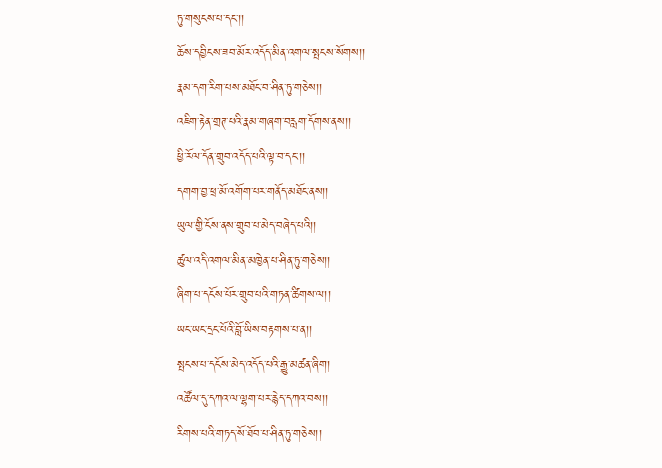ཏུ་གསུངས་པ་དང་།།
ཆོས་དབྱིངས་ཟབ་མོར་འདོད་མིན་འགལ་སྤངས་སོགས།།
རྣམ་དག་རིག་པས་མཐོང་བ་ཤིན་ཏུ་གཅེས།།
འཇིག་རྟེན་གྲཊ་པའི་རྣམ་གཞག་བརླག་དོགས་ནས།།
ཕྱི་རོལ་དོན་གྲུབ་འདོད་པའི་ལྟ་བ་དང་།།
དགག་བྱ་ཕྲ་མོ་འགོག་པར་གནོད་མཐོང་ནས།།
ཡུལ་གྱི་ངོས་ནས་གྲུབ་པ་མེད་བཞེད་པའི།།
ཚུལ་འདི་འགལ་མིན་མཁྱེན་པ་ཤིན་ཏུ་གཅེས།།
ཞིག་པ་དངོས་པོར་གྲུབ་པའི་གཏན་ཚིགས་ལ།།
ཡང་ཡང་དྲང་པོའི་བློ་ཡིས་བརྟགས་པ་ན།།
སྤངས་པ་དངོས་མེད་འདོད་པའི་རྒྱུ་མཚན་ཞིག།
འཚོལ་དུ་དཀའ་ལ་ལྷག་པར་རྙེད་དཀའ་བས།།
རིགས་པའི་གཏད་སོ་ཐོབ་པ་ཤིན་ཏུ་གཅེས།།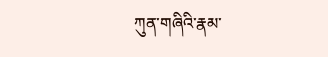ཀུན་གཞིའི་རྣམ་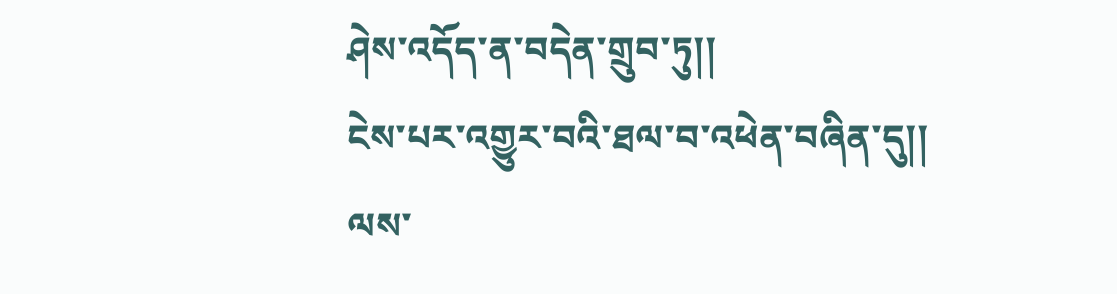ཤེས་འདོད་ན་བདེན་གྲུབ་ཏུ།།
ངེས་པར་འགྱུར་བའི་ཐལ་བ་འཕེན་བཞིན་དུ།།
ལས་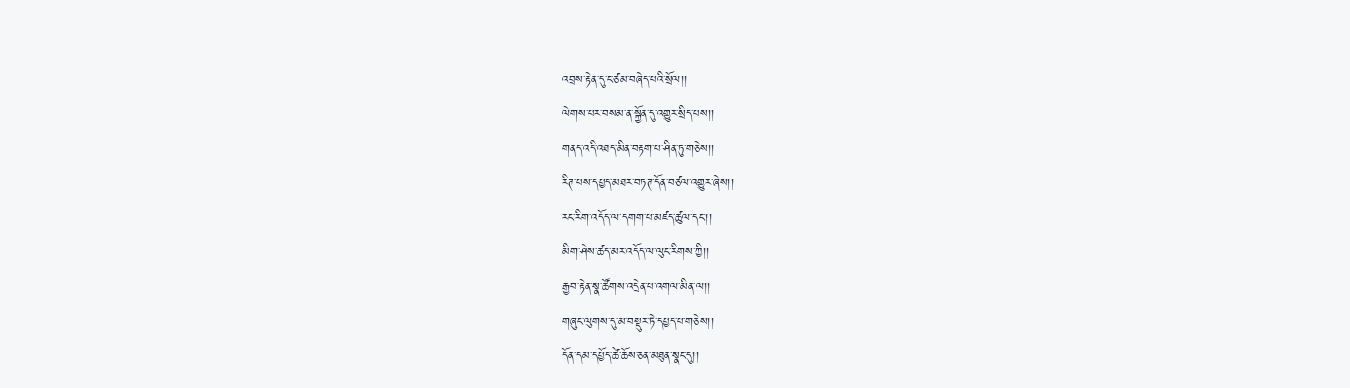འབྲས་རྟེན་དུ་ང་ཙམ་བཞེད་པའི་སྲོལ།།
ལེགས་པར་བསམ་ན་སྐྱོན་དུ་འགྱུར་སྲིད་པས།།
གནད་འདི་འཐད་མིན་བརྟག་པ་ཤིན་ཏུ་གཅེས།།
རིཊ་པས་དཔྱད་མཐར་བཏཊ་དོན་བཙལ་འགྱུར་ཞེས།།
རང་རིག་འདོད་ལ་དགག་པ་མཛད་ཚུལ་དང་།།
མིག་ཤེས་ཚད་མར་འདོད་ལ་ལུང་རིགས་ཀྱི།།
རྒྱབ་རྟེན་སྣ་ཚོགས་འདྲེན་པ་འགལ་མིན་ལ།།
གཞུང་ལུགས་དུ་མ་བསྡུར་ཏེ་དཔྱད་པ་གཅེས།།
དོན་དམ་དཔྱོད་ཚེ་ཆོས་ཅན་མཐུན་སྣང་དུ།།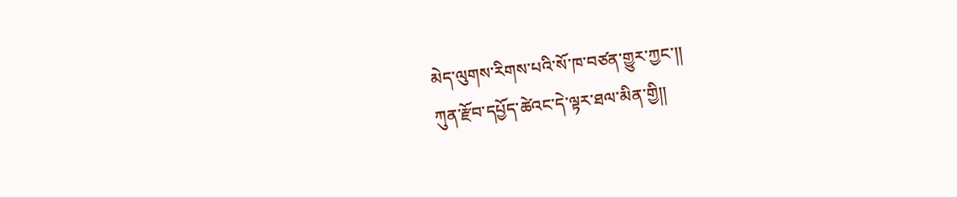མེད་ལུགས་རིགས་པའི་སོ་ཁ་བཙན་གྱུར་ཀྱང་།།
ཀུན་རྫོབ་དཔྱོད་ཚེའང་དེ་ལྟར་ཐལ་མིན་གྱི།།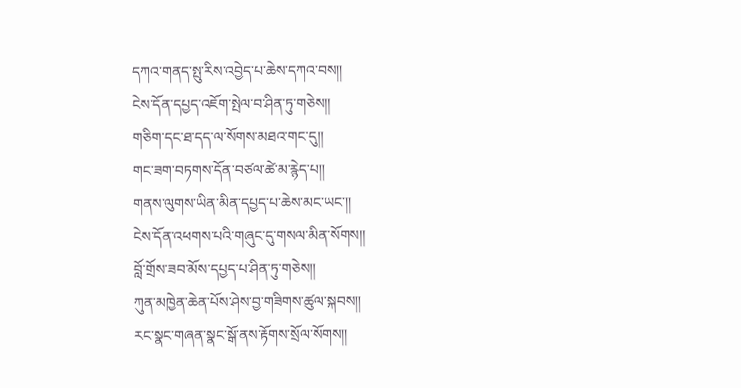དཀའ་གནད་སྤུ་རིས་འབྱེད་པ་ཆེས་དཀའ་བས།།
ངེས་དོན་དཔྱད་འཇོག་སྤེལ་བ་ཤིན་ཏུ་གཅེས།།
གཅིག་དང་ཐ་དད་ལ་སོགས་མཐའ་གང་དུ།།
གང་ཟག་བཏགས་དོན་བཙལ་ཚེ་མ་རྙེད་པ།།
གནས་ལུགས་ཡིན་མིན་དཔྱད་པ་ཆེས་མང་ཡང་།།
ངེས་དོན་འཕགས་པའི་གཞུང་དུ་གསལ་མིན་སོགས།།
བློ་གྲོས་ཟབ་མོས་དཔྱད་པ་ཤིན་ཏུ་གཅེས།།
ཀུན་མཁྱེན་ཆེན་པོས་ཤེས་བྱ་གཟིགས་ཚུལ་སྐབས།།
རང་སྣང་གཞན་སྣང་སྒོ་ནས་རྟོགས་སྲོལ་སོགས།།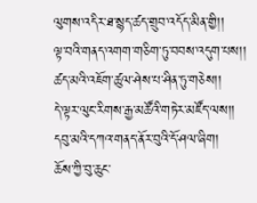ལུགས་འདིར་ཐ་སྙད་ཚད་གྲུབ་འདོད་མིན་གྱི།།
ལྟ་བའི་གནད་འགག་གཅིག་ཏུ་བབས་འདུག་པས།།
ཚད་མའི་འཇོག་ཚུལ་ཤེས་པ་ཤིན་ཏུ་གཅེས།།
དེ་ལྟར་ལུང་རིགས་རྒྱ་མཚོའི་གཏེར་མཛོད་ལས།།
དབུ་མའི་དཀའ་གནད་ནོར་བུའི་དོ་ཤལ་ཞིག།
ཆོས་ཀྱི་བུ་ཆུང་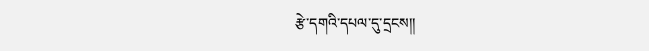རྩེ་དགའི་དཔལ་དུ་དྲངས།།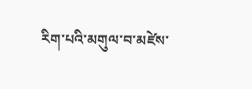རིག་པའི་མགུལ་བ་མཛེས་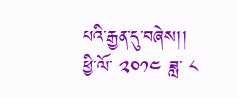པའི་རྒྱན་དུ་བཞེས།།
ཕྱི་ལོ་ ༢༠༡༤ ཟླ་ ༨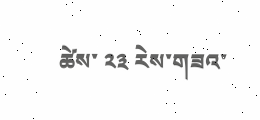ཚེས་ ༢༣ རེས་གཟའ་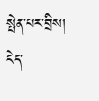སྤེན་པར་བྲིས།
ངེད་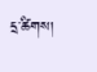དྲ་ཚིགས།